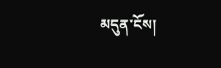མདུན་ངོས།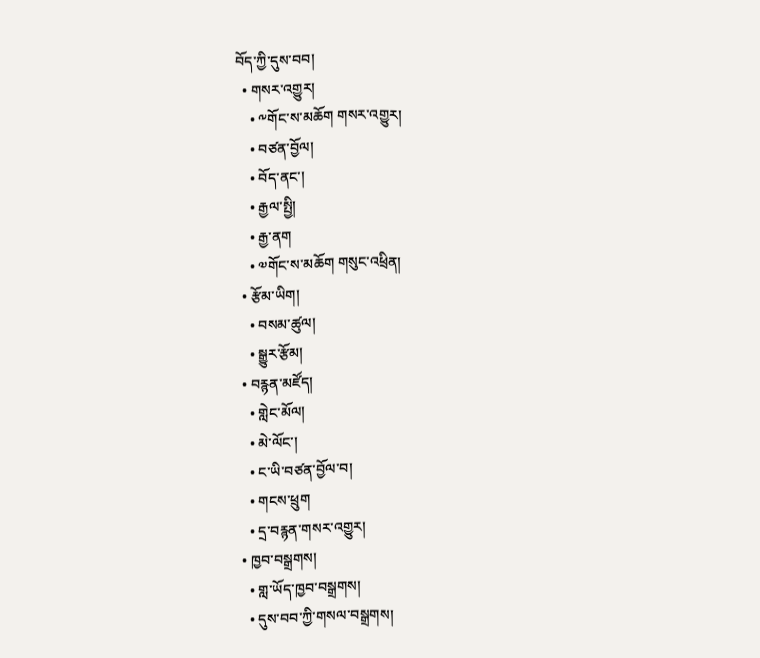བོད་ཀྱི་དུས་བབ།
  • གསར་འགྱུར།
    • ༸གོང་ས་མཆོག གསར་འགྱུར།
    • བཙན་བྱོལ།
    • བོད་ནང་།
    • རྒྱལ་སྤྱི།
    • རྒྱ་ནག
    • ༧གོང་ས་མཆོག གསུང་འཕྲིན།
  • རྩོམ་ཡིག།
    • བསམ་ཚུལ།
    • སྒྱུར་རྩོམ།
  • བརྙན་མཛོད།
    • གླེང་མོལ།
    • མེ་ལོང་།
    • ང་ཡི་བཙན་བྱོལ་བ།
    • གངས་ཕྲུག
    • དྲ་བརྙན་གསར་འགྱུར།
  • ཁྱབ་བསྒྲགས།
    • གླ་ཡོད་ཁྱབ་བསྒྲགས།
    • དུས་བབ་ཀྱི་གསལ་བསྒྲགས།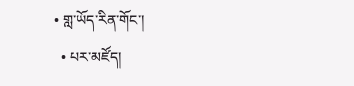• གླ་ཡོད་རིན་གོང་།
  • པར་མཛོད།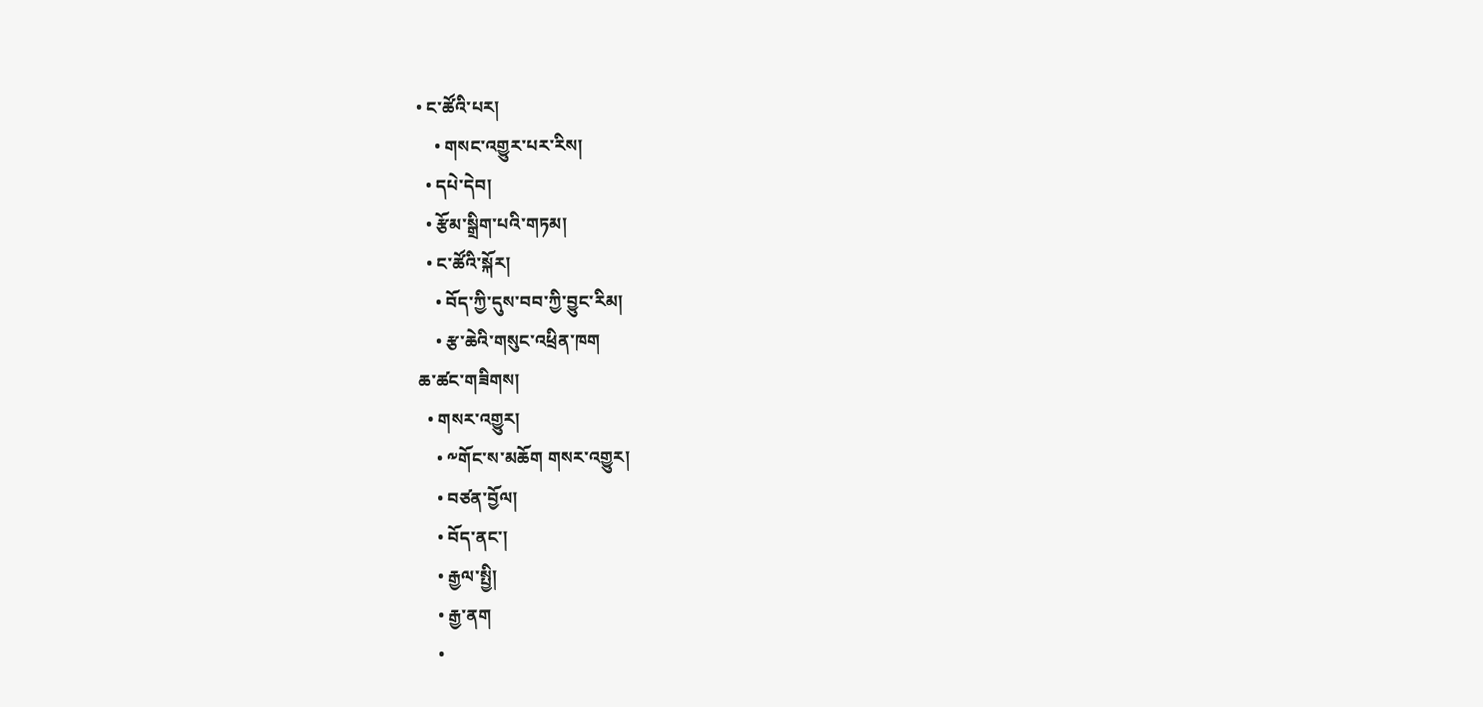• ང་ཚོའི་པར།
    • གསང་འགྱུར་པར་རིས།
  • དཔེ་དེབ།
  • རྩོམ་སྒྲིག་པའི་གཏམ།
  • ང་ཚོའི་སྐོར།
    • བོད་ཀྱི་དུས་བབ་ཀྱི་བྱུང་རིམ།
    • རྩ་ཆེའི་གསུང་འཕྲིན་ཁག
ཆ་ཚང་གཟིགས།
  • གསར་འགྱུར།
    • ༸གོང་ས་མཆོག གསར་འགྱུར།
    • བཙན་བྱོལ།
    • བོད་ནང་།
    • རྒྱལ་སྤྱི།
    • རྒྱ་ནག
    •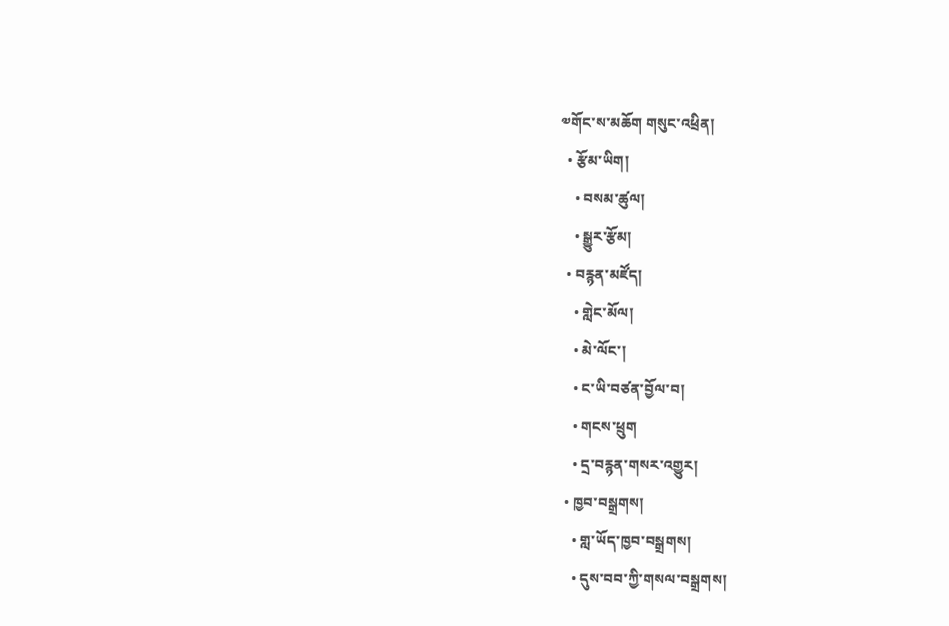༧གོང་ས་མཆོག གསུང་འཕྲིན།
  • རྩོམ་ཡིག།
    • བསམ་ཚུལ།
    • སྒྱུར་རྩོམ།
  • བརྙན་མཛོད།
    • གླེང་མོལ།
    • མེ་ལོང་།
    • ང་ཡི་བཙན་བྱོལ་བ།
    • གངས་ཕྲུག
    • དྲ་བརྙན་གསར་འགྱུར།
  • ཁྱབ་བསྒྲགས།
    • གླ་ཡོད་ཁྱབ་བསྒྲགས།
    • དུས་བབ་ཀྱི་གསལ་བསྒྲགས།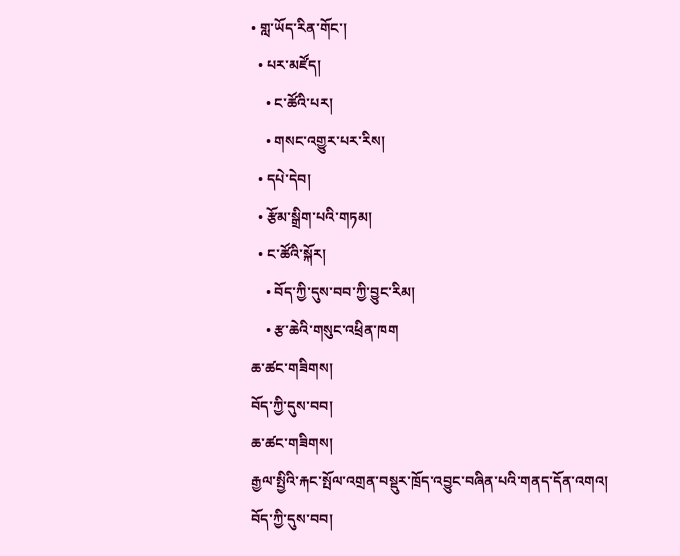• གླ་ཡོད་རིན་གོང་།
  • པར་མཛོད།
    • ང་ཚོའི་པར།
    • གསང་འགྱུར་པར་རིས།
  • དཔེ་དེབ།
  • རྩོམ་སྒྲིག་པའི་གཏམ།
  • ང་ཚོའི་སྐོར།
    • བོད་ཀྱི་དུས་བབ་ཀྱི་བྱུང་རིམ།
    • རྩ་ཆེའི་གསུང་འཕྲིན་ཁག
ཆ་ཚང་གཟིགས།
བོད་ཀྱི་དུས་བབ།
ཆ་ཚང་གཟིགས།
རྒྱལ་སྤྱིའི་རྐང་སྤོལ་འགྲན་བསྡུར་ཁྲོད་འབྱུང་བཞིན་པའི་གནད་དོན་འགའ།
བོད་ཀྱི་དུས་བབ།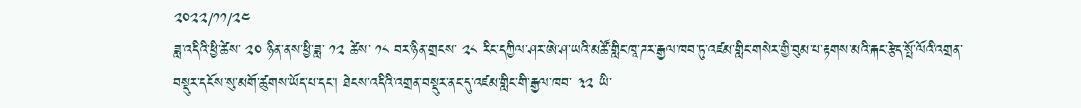༢༠༢༢/༡༡/༢༤
ཟླ་འདིའི་ཕྱི་ཚེས་ ༢༠ ཉིན་ནས་ཕྱི་ཟླ་ ༡༢ ཚེས་ ༡༨ བར་ཉིན་གྲངས་ ༢༨ རིང་དཀྱིལ་ཤར་ཨེ་ཤ་ཡའི་མཚོ་གླིང་ཁཱ་ཌར་རྒྱལ་ཁབ་ཏུ་འཛམ་གླིང་གསེར་གྱི་བུམ་པ་རྟགས་མའི་རྐང་རྩེད་སྤོ་ལོའི་འགྲན་བསྡུར་དངོས་སུ་མགོ་ཚུགས་ཡོད་པ་དང་། ཐེངས་འདིའི་འགྲན་བསྡུར་ནང་དུ་འཛམ་གླིང་གི་རྒྱལ་ཁབ་ ༣༢ ཡི་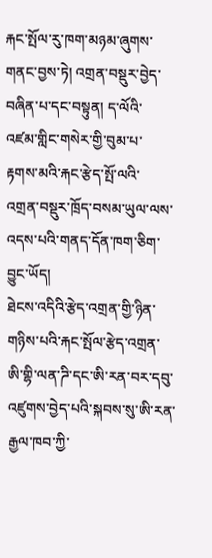རྐང་སྤོལ་རུ་ཁག་མཉམ་ཞུགས་གནང་བྱས་ཏེ། འགྲན་བསྡུར་བྱེད་བཞིན་པ་དང་བསྟུན། ད་ལོའི་འཛམ་གླིང་གསེར་གྱི་བུམ་པ་རྟགས་མའི་རྐང་རྩེད་སྤོ་ལའི་འགྲན་བསྡུར་ཁྲོད་བསམ་ཡུལ་ལས་འདས་པའི་གནད་དོན་ཁག་ཅིག་བྱུང་ཡོད།
ཐེངས་འདིའི་རྩེད་འགྲན་གྱི་ཉིན་གཉིས་པའི་རྐང་སྤོལ་རྩེད་འགྲན་ཨི་གྷི་ལན་ཌི་དང་ཨི་རན་བར་དབུ་འཛུགས་བྱེད་པའི་སྐབས་སུ་ཨི་རན་རྒྱལ་ཁབ་ཀྱི་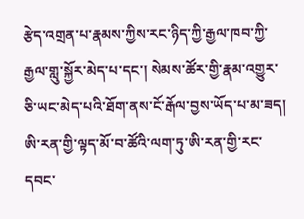རྩེད་འགྲན་པ་རྣམས་ཀྱིས་རང་ཉིད་ཀྱི་རྒྱལ་ཁབ་ཀྱི་རྒྱལ་གླུ་སྐྱོར་མེད་པ་དང་། སེམས་ཚོར་གྱི་རྣམ་འགྱུར་ཅི་ཡང་མེད་པའི་ཐོག་ནས་ངོ་རྒོལ་བྱས་ཡོད་པ་མ་ཟད། ཨི་རན་གྱི་ལྟད་མོ་བ་ཚོའི་ལག་ཏུ་ཨི་རན་གྱི་རང་དབང་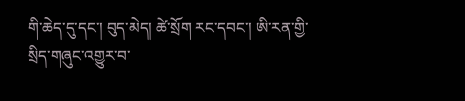གི་ཆེད་དུ་དང་། བུད་མེད། ཚེ་སྲོག རང་དབང་། ཨི་རན་གྱི་སྲིད་གཞུང་འགྱུར་བ་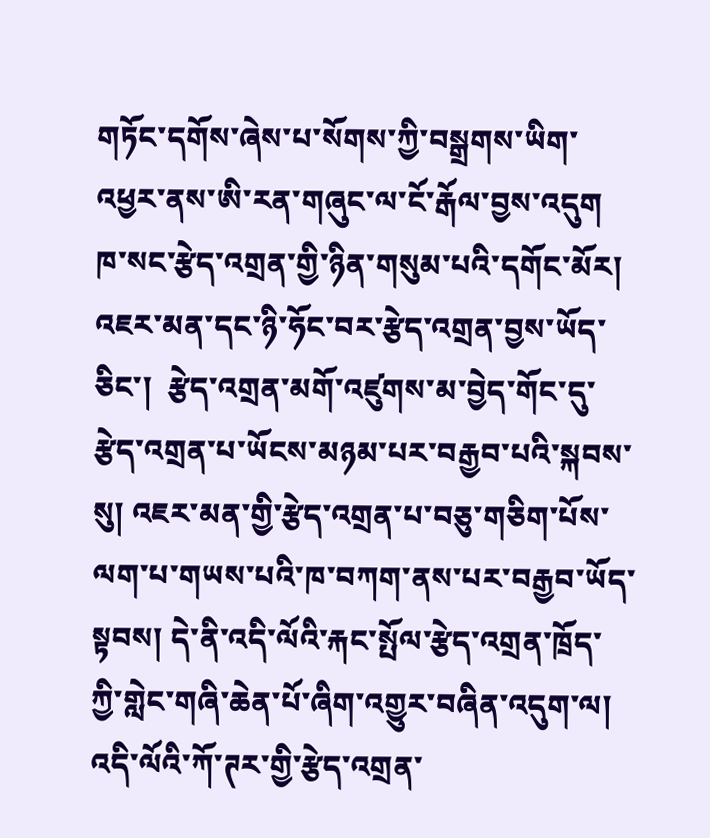གཏོང་དགོས་ཞེས་པ་སོགས་ཀྱི་བསྒྲགས་ཡིག་འཕྱར་ནས་ཨི་རན་གཞུང་ལ་ངོ་རྒོལ་བྱས་འདུག
ཁ་སང་རྩེད་འགྲན་གྱི་ཉིན་གསུམ་པའི་དགོང་མོར། འཇར་མན་དང་ཉི་ཧོང་བར་རྩེད་འགྲན་བྱས་ཡོད་ཅིང་།  རྩེད་འགྲན་མགོ་འཛུགས་མ་བྱེད་གོང་དུ་རྩེད་འགྲན་པ་ཡོངས་མཉམ་པར་བརྒྱབ་པའི་སྐབས་སུ། འཇར་མན་གྱི་རྩེད་འགྲན་པ་བཅུ་གཅིག་པོས་ལག་པ་གཡས་པའི་ཁ་བཀག་ནས་པར་བརྒྱབ་ཡོད་སྟབས། དེ་ནི་འདི་ལོའི་རྐང་སྤོལ་རྩེད་འགྲན་ཁྲོད་ཀྱི་གླེང་གཞི་ཆེན་པོ་ཞིག་འགྱུར་བཞིན་འདུག་ལ། འདི་ལོའི་ཀོ་ཊར་གྱི་རྩེད་འགྲན་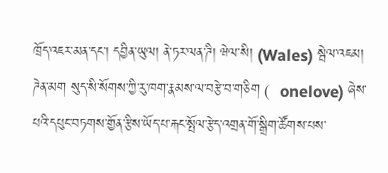ཁྲོད་འཇར་མན་དང་། དབྱིན་ཡུལ། ནེ་ཏར་ལན་ཌི། ཝེལ་སི། (Wales) སྦེལ་འཇམ། ཌེན་མག སུད་སི་སོགས་ཀྱི་རུ་ཁག་རྣམས་ལ་བརྩེ་བ་གཅིག (  onelove) ཞེས་པའི་དཔུང་བཏགས་གྱོན་རྩིས་ཡོད་པ་རྐང་སྤོལ་རྩེད་འགྲན་གོ་སྒྲིག་ཚོགས་པས་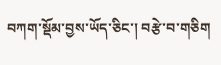བཀག་སྡོམ་བྱས་ཡོད་ཅིང་། བརྩེ་བ་གཅིག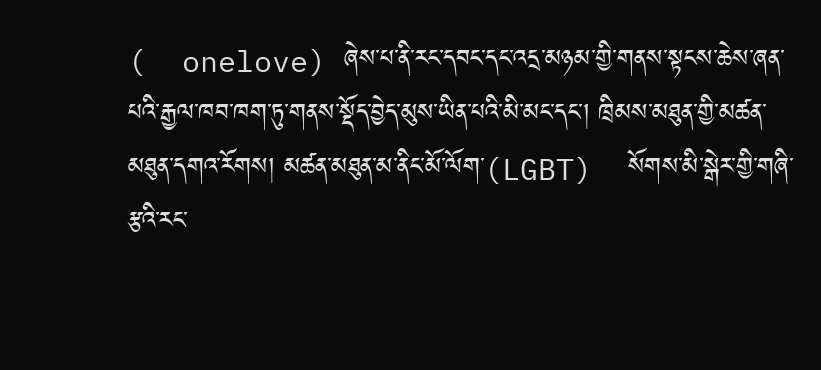(  onelove) ཞེས་པ་ནི་རང་དབང་དང་འདྲ་མཉམ་གྱི་གནས་སྟངས་ཆེས་ཞན་པའི་རྒྱལ་ཁབ་ཁག་ཏུ་གནས་སྡོད་བྱེད་མུས་ཡིན་པའི་མི་མང་དང་། ཁྲིམས་མཐུན་གྱི་མཚན་མཐུན་དགའ་རོགས། མཚན་མཐུན་མ་ནིང་མོ་ལོག་(LGBT)  སོགས་མི་སྒེར་གྱི་གཞི་རྩའི་རང་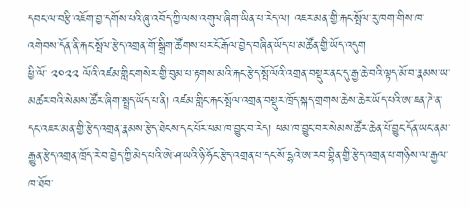དབང་ལ་བརྩི་འཇོག་བྱ་དགོས་པའི་ཞུ་འབོད་ཀྱི་ལས་འགུལ་ཞིག་ཡིན་པ་རེད་ལ། འཇར་མན་གྱི་རྐང་སྤོལ་རུ་ཁག་གིས་ཁ་འགེབས་དོན་ནི་རྐང་སྤོལ་རྩེད་འགྲན་གོ་སྒྲིག་ཚོགས་པར་ངོ་རྒོལ་བྱེད་བཞིན་ཡོད་པ་མཚོན་གྱི་ཡོད་འདུག
ཕྱི་ལོ་ ༢༠༢༢ ལོའི་འཛམ་གླིང་གསེར་གྱི་བུམ་པ་རྟགས་མའི་རྐང་རྩེད་སྤོ་ལོའི་འགྲན་བསྡུར་ནང་དུ་རྒྱ་ཆེ་བའི་ལྟད་མོ་བ་རྣམས་ཡ་མཚར་བའི་སེམས་ཚོར་ཞིག་སྤྲད་ཡོད་པ་ནི། འཛམ་གླིང་རྐང་སྤོལ་འགྲན་བསྡུར་ཁྲོད་སྐད་གྲགས་ཆེས་ཆེར་ཡོད་པའི་ཨ་ཇན་ཌེ་ན་དང་འཇར་མན་གྱི་རྩེད་འགྲན་རྣམས་རྩེད་ཐེངས་དང་པོར་ཕམ་ཁ་བྱུང་བ་རེད། ཕམ་ཁ་བྱུང་བར་སེམས་ཚོར་ཆེན་པོ་བྱུང་དོན་ཡང་ནམ་རྒྱུན་རྩེད་འགྲན་ཁྲོད་རེ་བ་བྱེད་ཀྱི་མེད་པའི་ཨེ་ཤ་ཡའི་ཉི་ཧོང་རྩེད་འགྲན་པ་དང་སོ་དྷའེ་ཨ་རབ་བྷིན་གྱི་རྩེད་འགྲན་པ་གཉིས་ལ་རྒྱལ་ཁ་ཐོབ་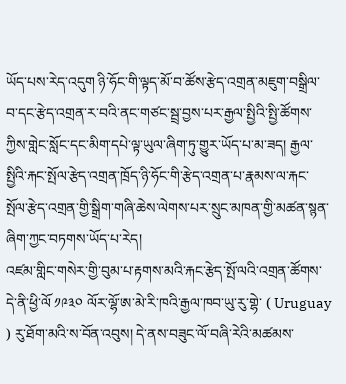ཡོད་པས་རེད་འདུག ཉི་ཧོང་གི་ལྟད་མོ་བ་ཚོས་རྩེད་འགྲན་མཇུག་བསྒྲིལ་བ་དང་རྩེད་འགྲན་ར་བའི་ནང་གཙང་སྦྲ་བྱས་པར་རྒྱལ་སྤྱིའི་སྤྱི་ཚོགས་ཀྱིས་གླེང་སློང་དང་མིག་དཔེ་ལྟ་ཡུལ་ཞིག་ཏུ་གྱུར་ཡོད་པ་མ་ཟད། རྒྱལ་སྤྱིའི་རྐང་སྤོལ་རྩེད་འགྲན་ཁྲོད་ཉི་ཧོང་གི་རྩེད་འགྲན་པ་རྣམས་ལ་རྐང་སྤོལ་རྩེད་འགྲན་གྱི་སྒྲིག་གཞི་ཆེས་ལེགས་པར་སྲུང་མཁན་གྱི་མཚན་སྙན་ཞིག་ཀྱང་བཏགས་ཡོད་པ་རེད།
འཛམ་གླིང་གསེར་གྱི་བུམ་པ་རྟགས་མའི་རྐང་རྩེད་སྤོ་ལའི་འགྲན་ཚོགས་དེ་ནི་ཕྱི་ལོ ༡༩༣༠ ལོར་ལྷོ་ཨ་མེ་རི་ཁའི་རྒྱལ་ཁབ་ཡུ་རུ་གྷེ་ ( Uruguay ) རུ་ཐོག་མའི་ས་བོན་འབུས། དེ་ནས་བཟུང་ལོ་བཞི་རེའི་མཚམས་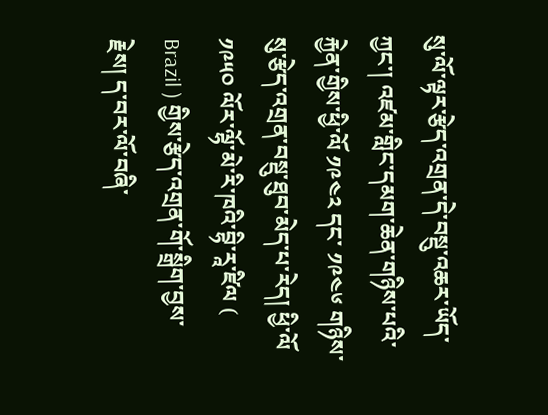སུ་ལོ་ལྟར་རྩེད་འགྲན་དེ་བསྡུ་འཆར་ཡོད་ཀྱང་། འཛམ་གླིང་དམག་ཆེན་གཉིས་པའི་རྐྱེན་གྱིས་ཕྱི་ལོ ༡༩༤༢ དང་ ༡༩༤༦ གཉིས་སུ་རྩེད་འགྲན་བསྡུ་ཐུབ་མེད་པ་རེད། ཕྱི་ལོ ༡༩༥༠ ལོར་ལྷོ་མེ་རི་ཁའི་བྷི་རཱ་ཛིལ ( Brazil ) གྱིས་རྩེད་འགྲན་གོ་སྒྲིག་བྱས་རྗེས། ད་བར་ལོ་བཞི་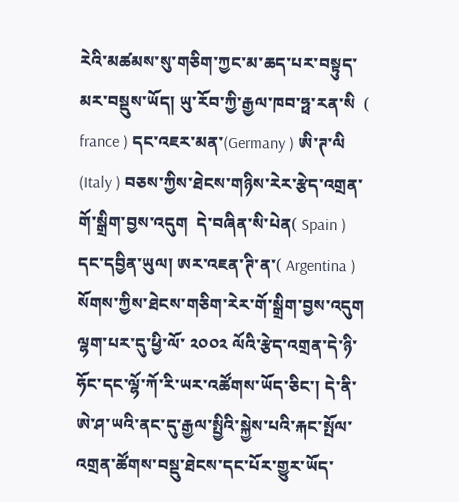རེའི་མཚམས་སུ་གཅིག་ཀྱང་མ་ཆད་པར་བསྟུད་མར་བསྡུས་ཡོད། ཡུ་རོབ་ཀྱི་རྒྱལ་ཁབ་ཧྥ་རན་སི  ( france ) དང་འཇར་མན་(Germany ) ཨི་ཊ་ལི (Italy ) བཅས་ཀྱིས་ཐེངས་གཉིས་རེར་རྩེད་འགྲན་གོ་སྒྲིག་བྱས་འདུག  དེ་བཞིན་སི་པེན( Spain ) དང་དབྱིན་ཡུལ། ཨར་འཇན་ཊི་ན་( Argentina )  སོགས་ཀྱིས་ཐེངས་གཅིག་རེར་གོ་སྒྲིག་བྱས་འདུག ལྷག་པར་དུ་ཕྱི་ལོ་ ༢༠༠༢ ལོའི་རྩེད་འགྲན་དེ་ཉི་ཧོང་དང་ལྷོ་ཀོ་རི་ཡར་འཚོགས་ཡོད་ཅིང་། དེ་ནི་ཨེ་ཤ་ཡའི་ནང་དུ་རྒྱལ་སྤྱིའི་སྐྱེས་པའི་རྐང་སྤོལ་འགྲན་ཚོགས་བསྡུ་ཐེངས་དང་པོར་གྱུར་ཡོད་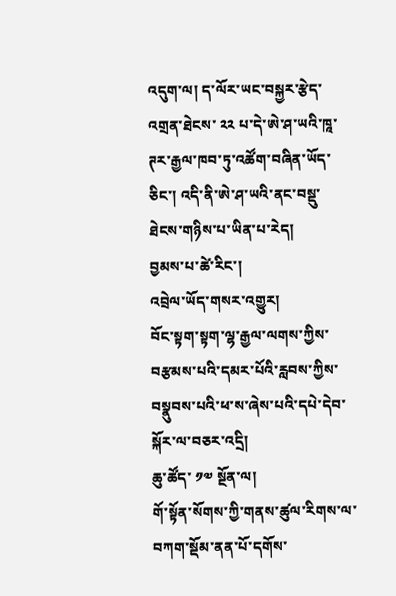འདུག་ལ། ད་ལོར་ཡང་བསྐྱར་རྩེད་འགྲན་ཐེངས་ ༢༢ པ་དེ་ཨེ་ཤ་ཡའི་ཁཱ་ཊར་རྒྱལ་ཁབ་ཏུ་འཚོག་བཞིན་ཡོད་ཅིང་། འདི་ནི་ཨེ་ཤ་ཡའི་ནང་བསྡུ་ཐེངས་གཉིས་པ་ཡིན་པ་རེད།
བྱམས་པ་ཚེ་རིང་།
འབྲེལ་ཡོད་གསར་འགྱུར།
བོང་སྟག་སྟག་ལྷ་རྒྱལ་ལགས་ཀྱིས་བརྩམས་པའི་དམར་པོའི་རླབས་ཀྱིས་བསྣུབས་པའི་ཕ་ས་ཞེས་པའི་དཔེ་དེབ་སྐོར་ལ་བཅར་འདྲི།
ཆུ་ཚོད་ ༡༧ སྔོན་ལ།
གོ་སྟོན་སོགས་ཀྱི་གནས་ཚུལ་རིགས་ལ་བཀག་སྡོམ་ནན་པོ་དགོས་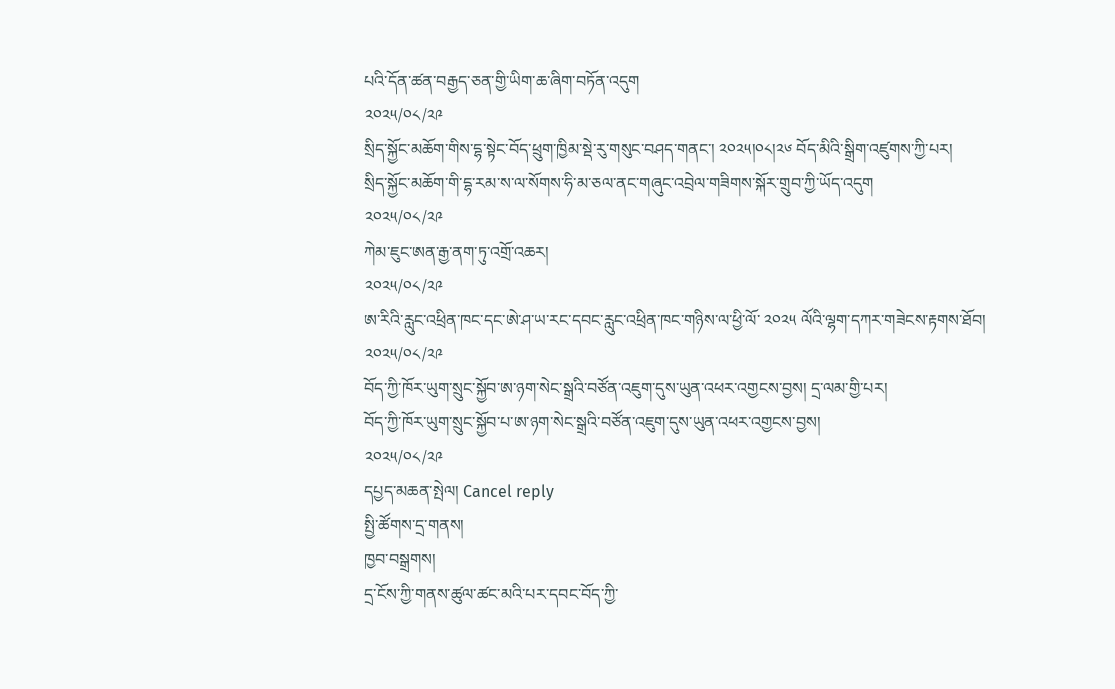པའི་དོན་ཚན་བརྒྱད་ཅན་གྱི་ཡིག་ཆ་ཞིག་བཏོན་འདུག
༢༠༢༥/༠༨/༢༩
སྲིད་སྐྱོང་མཆོག་གིས་དྷ་སྟེང་བོད་ཕྲུག་ཁྱིམ་སྡེ་རུ་གསུང་བཤད་གནང་། ༢༠༢༥།༠༨།༢༦ བོད་མིའི་སྒྲིག་འཛུགས་ཀྱི་པར།
སྲིད་སྐྱོང་མཆོག་གི་དྷ་རམ་ས་ལ་སོགས་ཧི་མ་ཅལ་ནང་གཞུང་འབྲེལ་གཟིགས་སྐོར་གྲུབ་ཀྱི་ཡོད་འདུག
༢༠༢༥/༠༨/༢༩
ཀེམ་ཇུང་ཨན་རྒྱ་ནག་ཏུ་འགྲོ་འཆར།
༢༠༢༥/༠༨/༢༩
ཨ་རིའི་རླུང་འཕྲིན་ཁང་དང་ཨེ་ཤ་ཡ་རང་དབང་རླུང་འཕྲིན་ཁང་གཉིས་ལ་ཕྱི་ལོ་ ༢༠༢༥ ལོའི་ལྷག་དཀར་གཟེངས་རྟགས་ཐོབ།
༢༠༢༥/༠༨/༢༩
བོད་ཀྱི་ཁོར་ཡུག་སྲུང་སྐྱོབ་ཨ་ཉག་སེང་སྒྲའི་བཙོན་འཇུག་དུས་ཡུན་འཕར་འགྱངས་བྱས། དྲ་ལམ་གྱི་པར།
བོད་ཀྱི་ཁོར་ཡུག་སྲུང་སྐྱོབ་པ་ཨ་ཉག་སེང་སྒྲའི་བཙོན་འཇུག་དུས་ཡུན་འཕར་འགྱངས་བྱས།
༢༠༢༥/༠༨/༢༩
དཔྱད་མཆན་སྤེལ། Cancel reply
སྤྱི་ཚོགས་དྲ་གནས།
ཁྱབ་བསྒྲགས།
དྲ་ངོས་ཀྱི་གནས་ཚུལ་ཚང་མའི་པར་དབང་བོད་ཀྱི་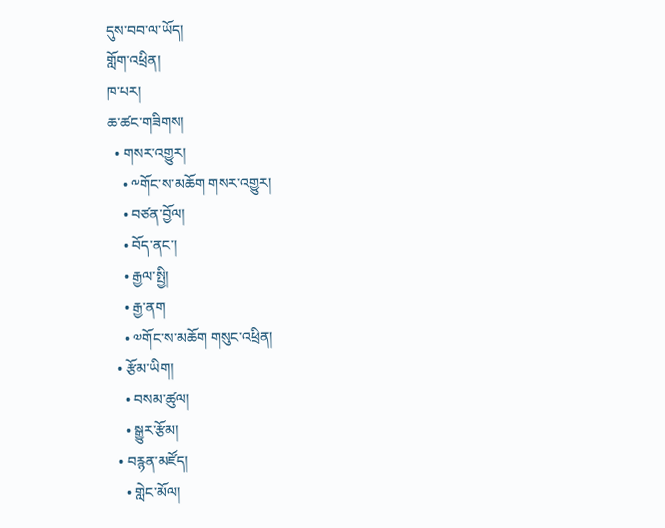དུས་བབ་ལ་ཡོད།
གློག་འཕྲིན།
ཁ་པར།
ཆ་ཚང་གཟིགས།
  • གསར་འགྱུར།
    • ༸གོང་ས་མཆོག གསར་འགྱུར།
    • བཙན་བྱོལ།
    • བོད་ནང་།
    • རྒྱལ་སྤྱི།
    • རྒྱ་ནག
    • ༧གོང་ས་མཆོག གསུང་འཕྲིན།
  • རྩོམ་ཡིག།
    • བསམ་ཚུལ།
    • སྒྱུར་རྩོམ།
  • བརྙན་མཛོད།
    • གླེང་མོལ།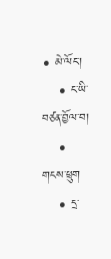• མེ་ལོང་།
    • ང་ཡི་བཙན་བྱོལ་བ།
    • གངས་ཕྲུག
    • དྲ་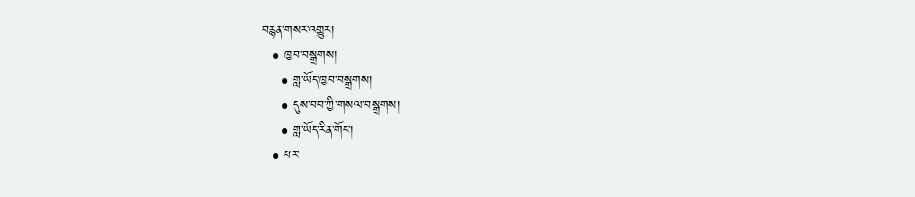བརྙན་གསར་འགྱུར།
  • ཁྱབ་བསྒྲགས།
    • གླ་ཡོད་ཁྱབ་བསྒྲགས།
    • དུས་བབ་ཀྱི་གསལ་བསྒྲགས།
    • གླ་ཡོད་རིན་གོང་།
  • པར་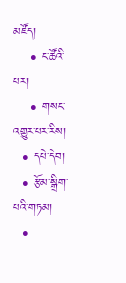མཛོད།
    • ང་ཚོའི་པར།
    • གསང་འགྱུར་པར་རིས།
  • དཔེ་དེབ།
  • རྩོམ་སྒྲིག་པའི་གཏམ།
  •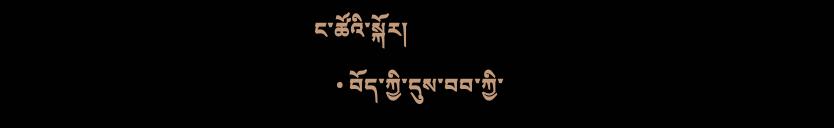ང་ཚོའི་སྐོར།
    • བོད་ཀྱི་དུས་བབ་ཀྱི་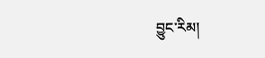བྱུང་རིམ།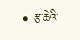• རྩ་ཆེའི་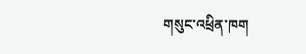གསུང་འཕྲིན་ཁག